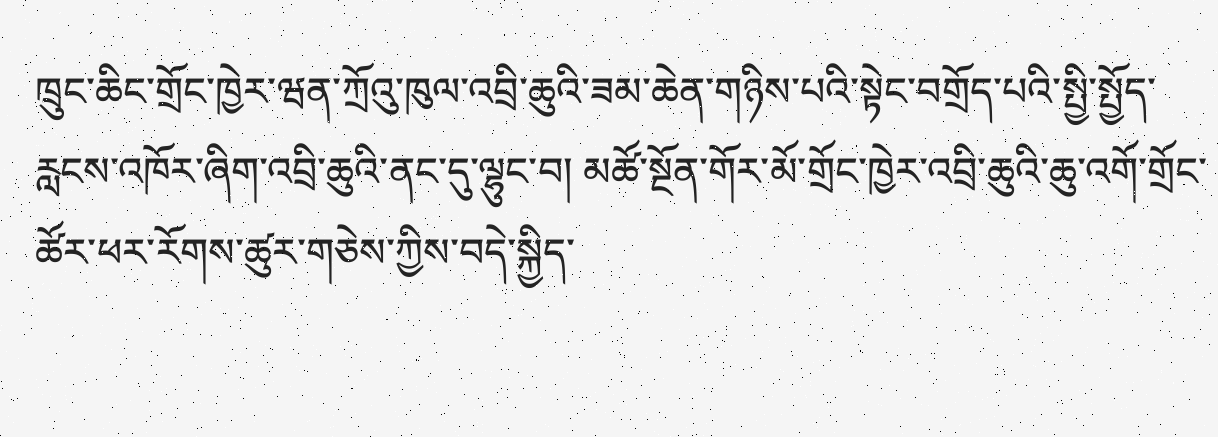ཁྲུང་ཆིང་གྲོང་ཁྱེར་ཝན་ཀྲོའུ་ཁུལ་འབྲི་ཆུའི་ཟམ་ཆེན་གཉིས་པའི་སྟེང་བགྲོད་པའི་སྤྱི་སྤྱོད་རླངས་འཁོར་ཞིག་འབྲི་ཆུའི་ནང་དུ་ལྷུང་བ། མཚོ་སྔོན་གོར་མོ་གྲོང་ཁྱེར་འབྲི་ཆུའི་ཆུ་འགོ་གྲོང་ཚོར་ཕར་རོགས་ཚུར་གཅེས་ཀྱིས་བདེ་སྐྱིད་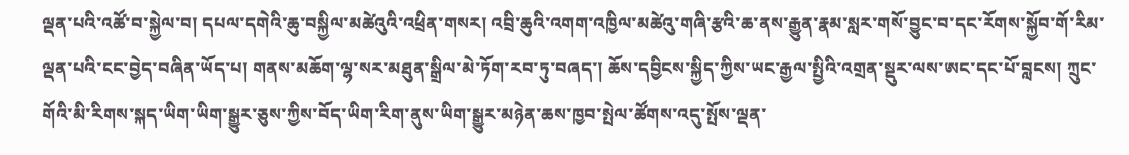ལྡན་པའི་འཚོ་བ་སྐྱེལ་བ། དཔལ་དགེའི་ཆུ་བསྐྱིལ་མཚེའུའི་འཕྲིན་གསར། འབྲི་ཆུའི་འགག་འཁྱིལ་མཚེའུ་གཞི་རྩའི་ཆ་ནས་རྒྱུན་རྣམ་སླར་གསོ་བྱུང་བ་དང་རོགས་སྐྱོབ་གོ་རིམ་ལྡན་པའི་ངང་བྱེད་བཞིན་ཡོད་པ། གནས་མཆོག་ལྷ་སར་མཐུན་སྒྲིལ་མེ་ཏོག་རབ་ཏུ་བཞད་། ཆོས་དབྱིངས་སྐྱིད་ཀྱིས་ཡང་རྒྱལ་སྤྱིའི་འགྲན་སྡུར་ལས་ཨང་དང་པོ་བླངས། ཀྲུང་གོའི་མི་རིགས་སྐད་ཡིག་ཡིག་སྒྱུར་ཅུས་ཀྱིས་བོད་ཡིག་རིག་ནུས་ཡིག་སྒྱུར་མཉེན་ཆས་ཁྱབ་སྤེལ་ཚོགས་འདུ་སྤོས་ལྡན་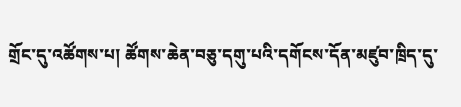གྲོང་དུ་འཚོགས་པ། ཚོགས་ཆེན་བཅུ་དགུ་པའི་དགོངས་དོན་མཛུབ་ཁྲིད་དུ་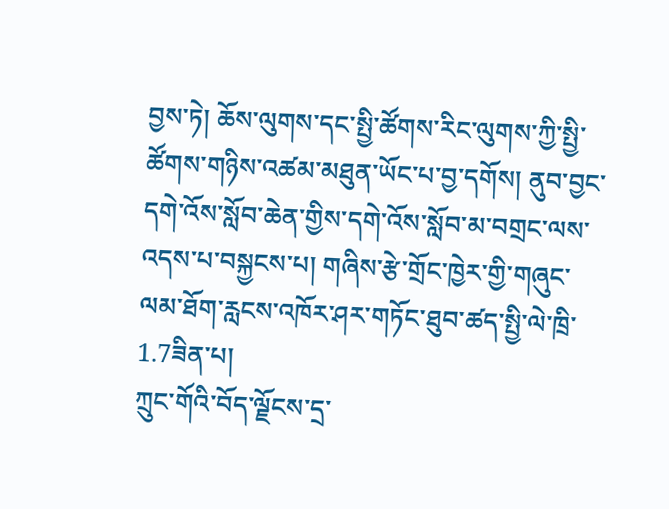བྱས་ཏེ། ཆོས་ལུགས་དང་སྤྱི་ཚོགས་རིང་ལུགས་ཀྱི་སྤྱི་ཚོགས་གཉིས་འཚམ་མཐུན་ཡོང་པ་བྱ་དགོས། ནུབ་བྱང་དགེ་འོས་སློབ་ཆེན་གྱིས་དགེ་འོས་སློབ་མ་བགྲང་ལས་འདས་པ་བསྐྱངས་པ། གཞིས་རྩེ་གྲོང་ཁྱེར་གྱི་གཞུང་ལམ་ཐོག་རླངས་འཁོར་ཤར་གཏོང་ཐུབ་ཚད་སྤྱི་ལེ་ཁྲི་1.7ཟིན་པ།
ཀྲུང་གོའི་བོད་ལྗོངས་དྲ་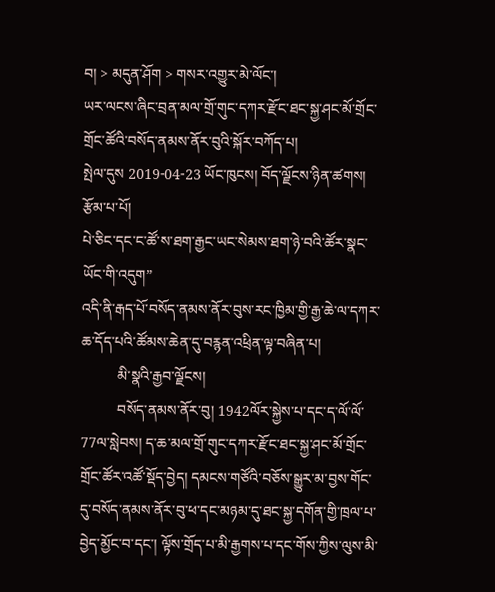བ། > མདུན་ཤོག > གསར་འགྱུར་མེ་ལོང་།
ཡར་ལངས་ཞིང་བྲན་མལ་གྲོ་གུང་དཀར་རྫོང་ཐང་སྐྱ་ཤང་མོ་གྲོང་གྲོང་ཚོའི་བསོད་ནམས་ནོར་བུའི་སྐོར་བཀོད་པ།
སྤེལ་དུས 2019-04-23 ཡོང་ཁུངས། བོད་ལྗོངས་ཉིན་ཚགས། རྩོམ་པ་པོ།
པེ་ཅིང་དང་ང་ཚོ་ས་ཐག་རྒྱང་ཡང་སེམས་ཐག་ཉེ་བའི་ཚོར་སྣང་ཡོང་གི་འདུག”
འདི་ནི་རྒད་པོ་བསོད་ནམས་ནོར་བུས་རང་ཁྱིམ་གྱི་རྒྱ་ཆེ་ལ་དཀར་ཆ་དོད་པའི་ཚོམས་ཆེན་དུ་བརྙན་འཕྲིན་ལྟ་བཞིན་པ།
          མི་སྣའི་རྒྱབ་ལྗོངས།
          བསོད་ནམས་ནོར་བུ། 1942ལོར་སྐྱེས་པ་དང་ད་ལོ་ལོ་77ལ་སླེབས། ད་ཆ་མལ་གྲོ་གུང་དཀར་རྫོང་ཐང་སྐྱ་ཤང་མོ་གྲོང་གྲོང་ཚོར་འཚོ་སྡོད་བྱེད། དམངས་གཙོའི་བཅོས་སྒྱུར་མ་བྱས་གོང་དུ་བསོད་ནམས་ནོར་བུ་ཕ་དང་མཉམ་དུ་ཐང་སྐྱ་དགོན་གྱི་ཁྲལ་པ་བྱེད་མྱོང་བ་དང་། ལྟོས་གྲོད་པ་མི་རྒྱགས་པ་དང་གོས་ཀྱིས་ལུས་མི་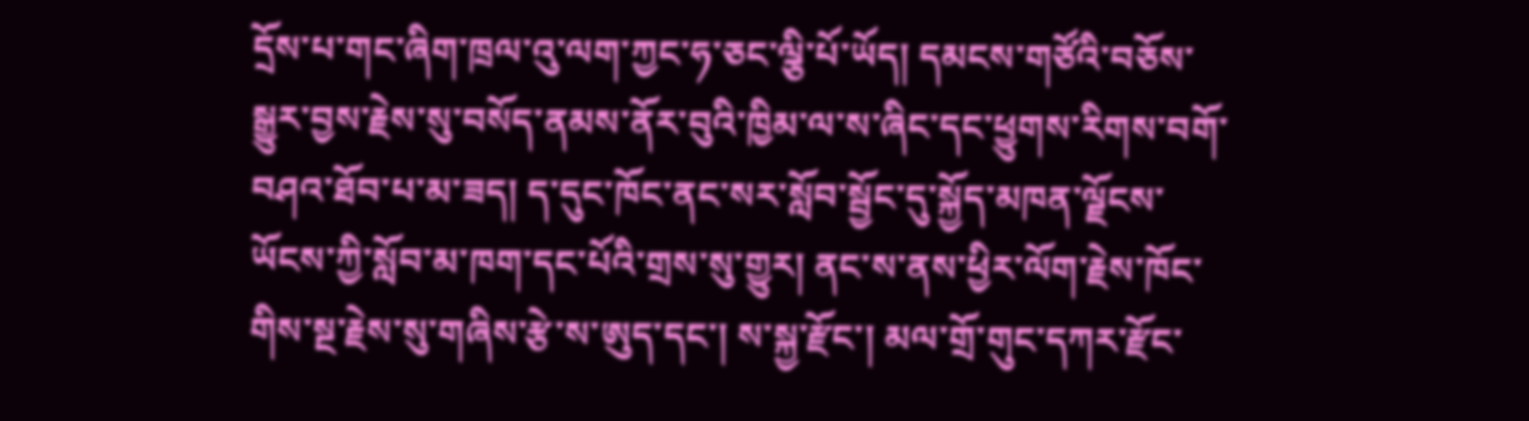དྲོས་པ་གང་ཞིག་ཁྲལ་འུ་ལག་ཀྱང་ཧ་ཅང་ལྕི་པོ་ཡོད། དམངས་གཙོའི་བཅོས་སྒྱུར་བྱས་རྗེས་སུ་བསོད་ནམས་ནོར་བུའི་ཁྱིམ་ལ་ས་ཞིང་དང་ཕྱུགས་རིགས་བགོ་བཤའ་ཐོབ་པ་མ་ཟད། ད་དུང་ཁོང་ནང་སར་སློབ་སྦྱོང་དུ་སྐྱོད་མཁན་ལྗོངས་ཡོངས་ཀྱི་སློབ་མ་ཁག་དང་པོའི་གྲས་སུ་གྱུར། ནང་ས་ནས་ཕྱིར་ལོག་རྗེས་ཁོང་གིས་སྔ་རྗེས་སུ་གཞིས་རྩེ་ས་ཨུད་དང་། ས་སྐྱ་རྫོང་། མལ་གྲོ་གུང་དཀར་རྫོང་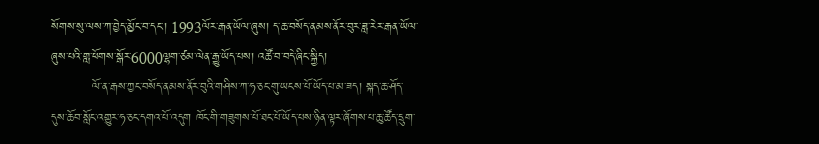སོགས་སུ་ལས་ཀ་བྱེད་མྱོང་བ་དང་། 1993ལོར་རྒན་ཡོལ་ཞུས། ད་ཆ་བསོད་ནམས་ནོར་བུར་ཟླ་རེར་རྒན་ཡོལ་ཞུས་པའི་གླ་ཕོགས་སྒོར་6000ལྷག་ཙམ་ལེན་རྒྱུ་ཡོད་པས། འཚོ་བ་བདེ་ཞིང་སྐྱིད།
          ལོ་ན་རྒས་ཀྱང་བསོད་ནམས་ནོར་བུའི་གཤིས་ཀ་ཧ་ཅང་གུ་ཡངས་པོ་ཡོད་པ་མ་ཟད། སྐད་ཆ་ཤོད་དུས་ཆོབ་སློང་འགྱུར་ཧ་ཅང་དགའ་པོ་འདུག ཁོང་གི་གཟུགས་པོ་ཐང་པོ་ཡོད་པས་ཉིན་ལྟར་ཞོགས་པ་ཆུ་ཚོད་དྲུག་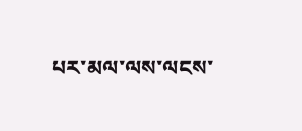པར་མལ་ལས་ལངས་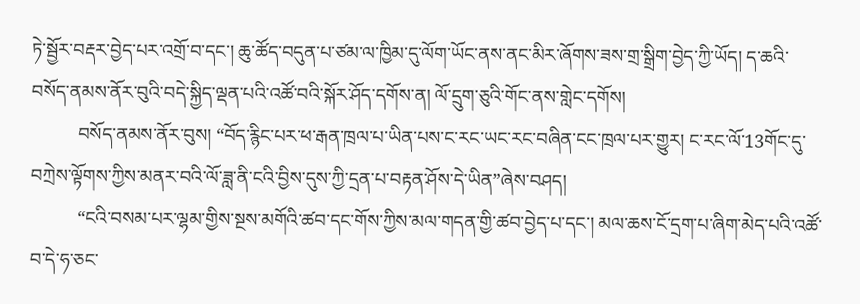ཏེ་སྦྱོར་བརྡར་བྱེད་པར་འགྲོ་བ་དང་། ཆུ་ཚོད་བདུན་པ་ཙམ་ལ་ཁྱིམ་དུ་ལོག་ཡོང་ནས་ནང་མིར་ཞོགས་ཟས་གྲ་སྒྲིག་བྱེད་ཀྱི་ཡོད། ད་ཆའི་བསོད་ནམས་ནོར་བུའི་བདེ་སྐྱིད་ལྡན་པའི་འཚོ་བའི་སྐོར་ཤོད་དགོས་ན། ལོ་དྲུག་ཅུའི་གོང་ནས་གླེང་དགོས།
          བསོད་ནམས་ནོར་བུས། “བོད་རྙིང་པར་ཕ་རྒན་ཁྲལ་པ་ཡིན་པས་ང་རང་ཡང་རང་བཞིན་ངང་ཁྲལ་པར་གྱུར། ང་རང་ལོ་13གོང་དུ་བཀྲེས་ལྟོགས་ཀྱིས་མནར་བའི་ལོ་ཟླ་ནི་ངའི་བྱིས་དུས་ཀྱི་དྲན་པ་བརྟན་ཤོས་དེ་ཡིན”ཞེས་བཤད།
          “ངའི་བསམ་པར་ལྷམ་གྱིས་སྔས་མགོའི་ཚབ་དང་གོས་ཀྱིས་མལ་གདན་གྱི་ཚབ་བྱེད་པ་དང་། མལ་ཆས་ངོ་དྲག་པ་ཞིག་མེད་པའི་འཚོ་བ་དེ་ཧ་ཅང་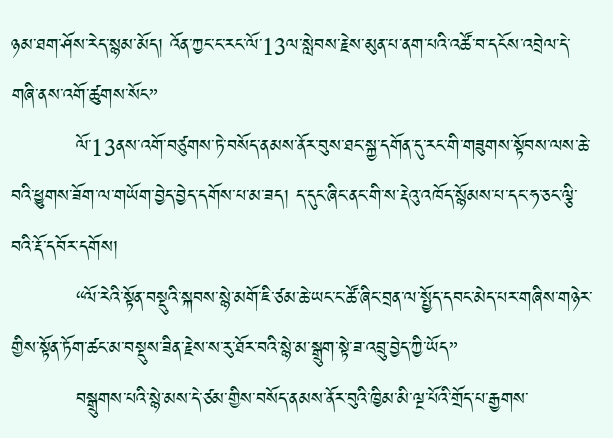ཉམ་ཐག་ཤོས་རེད་སྙམ་མོད། འོན་ཀྱང་ང་རང་ལོ་13ལ་སླེབས་རྗེས་མུན་པ་ནག་པའི་འཚོ་བ་དངོས་འབྲེལ་དེ་གཞི་ནས་འགོ་ཚུགས་སོང”
          ལོ་13ནས་འགོ་བཙུགས་ཏེ་བསོད་ནམས་ནོར་བུས་ཐང་སྐྱ་དགོན་དུ་རང་གི་གཟུགས་སྟོབས་ལས་ཆེ་བའི་ཕྱུགས་ཟོག་ལ་གཡོག་བྱེད་བྱེད་དགོས་པ་མ་ཟད། ད་དུང་ཞིང་ནང་གི་ས་རྡེའུ་འཁོད་སྙོམས་པ་དང་ཧ་ཅང་ལྕི་བའི་རྡོ་དབོར་དགོས།
          “ལོ་རེའི་སྟོན་བསྡུའི་སྐབས་སྙེ་མགོ་ཇི་ཙམ་ཆེ་ཡང་ང་ཚོ་ཞིང་བྲན་ལ་སྤྱོད་དབང་མེད་པར་གཞིས་གཉེར་གྱིས་སྟོན་ཏོག་ཚང་མ་བསྡུས་ཟིན་རྗེས་ས་རུ་ཐོར་བའི་སྙེ་མ་སྒྲུག་སྟེ་ཟ་འབྲུ་བྱེད་ཀྱི་ཡོད”
          བསྒྲུགས་པའི་སྙེ་མས་དེ་ཙམ་གྱིས་བསོད་ནམས་ནོར་བུའི་ཁྱིམ་མི་ལྔ་པོའི་གྲོད་པ་རྒྱགས་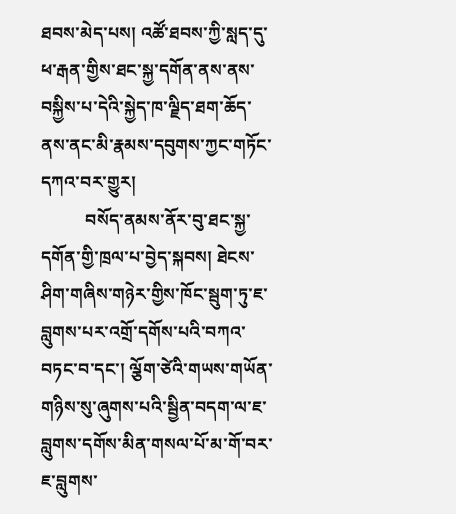ཐབས་མེད་པས། འཚོ་ཐབས་ཀྱི་སླད་དུ་ཕ་རྒན་གྱིས་ཐང་སྐྱ་དགོན་ནས་ནས་བསྐྱིས་པ་དེའི་སྐྱེད་ཁ་ལྗིད་ཐག་ཆོད་ནས་ནང་མི་རྣམས་དབུགས་ཀྱང་གཏོང་དཀའ་བར་གྱུར།
          བསོད་ནམས་ནོར་བུ་ཐང་སྐྱ་དགོན་གྱི་ཁྲལ་པ་བྱེད་སྐབས། ཐེངས་ཤིག་གཞིས་གཉེར་གྱིས་ཁོང་སྦུག་ཏུ་ཇ་བླུགས་པར་འགྲོ་དགོས་པའི་བཀའ་བཏང་བ་དང་། ལྕོག་ཙེའི་གཡས་གཡོན་གཉིས་སུ་ཞུགས་པའི་སྦྱིན་བདག་ལ་ཇ་བླུགས་དགོས་མིན་གསལ་པོ་མ་གོ་བར་ཇ་བླུགས་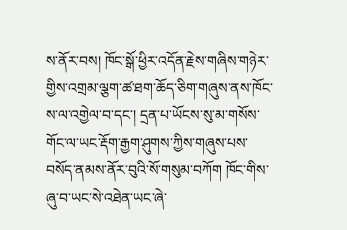ས་ནོར་བས། ཁོང་སྒོ་ཕྱིར་འདོན་རྗེས་གཞིས་གཉེར་གྱིས་འགྲམ་ལྕག་ཚ་ཐག་ཆོད་ཅིག་གཞུས་ནས་ཁོང་ས་ལ་འགྱེལ་བ་དང་། དྲན་པ་ཡོངས་སུ་མ་གསོས་གོང་ལ་ཡང་རྡོག་རྒྱག་ཤུགས་ཀྱིས་གཞུས་པས་བསོད་ནམས་ནོར་བུའི་སོ་གསུམ་བཀོག ཁོང་གིས་ཞུ་བ་ཡང་སེ་འཐེན་ཡང་ཞེ་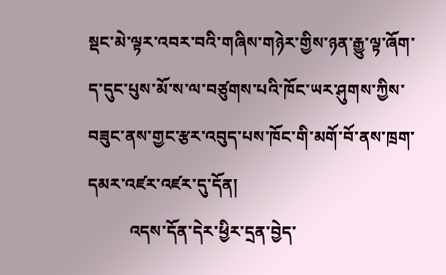སྡང་མེ་ལྟར་འབར་བའི་གཞིས་གཉེར་གྱིས་ཉན་རྒྱུ་ལྟ་ཞོག་ད་དུང་པུས་མོ་ས་ལ་བཙུགས་པའི་ཁོང་ཡར་ཤུགས་ཀྱིས་བཟུང་ནས་གྱང་རྩར་འབུད་པས་ཁོང་གི་མགོ་བོ་ནས་ཁྲག་དམར་འཛར་འཛར་དུ་དོན།
          འདས་དོན་དེར་ཕྱིར་དྲན་བྱེད་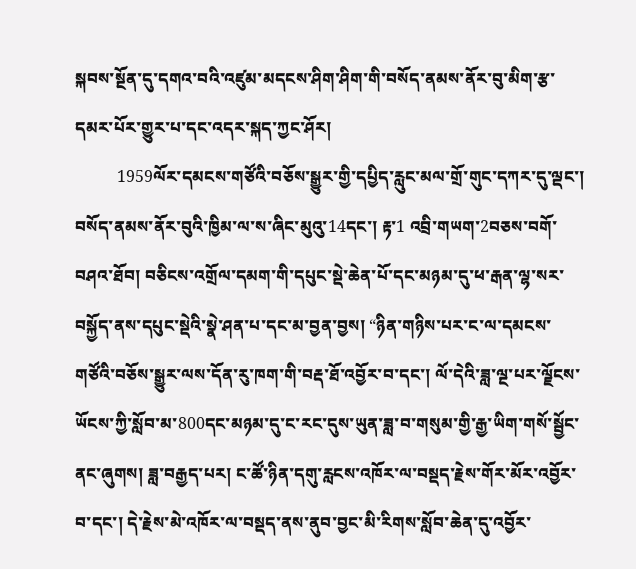སྐབས་སྔོན་དུ་དགའ་བའི་འཛུམ་མདངས་ཤིག་ཤིག་གི་བསོད་ནམས་ནོར་བུ་མིག་རྩ་དམར་པོར་གྱུར་པ་དང་འདར་སྐད་ཀྱང་ཤོར།
          1959ལོར་དམངས་གཙོའི་བཅོས་སྒྱུར་གྱི་དཔྱིད་རླུང་མལ་གྲོ་གུང་དཀར་དུ་ལྡང་། བསོད་ནམས་ནོར་བུའི་ཁྱིམ་ལ་ས་ཞིང་མུའུ་14དང་། རྟ་1 འབྲི་གཡག་2བཅས་བགོ་བཤའ་ཐོབ། བཅིངས་འགྲོལ་དམག་གི་དཔུང་སྡེ་ཆེན་པོ་དང་མཉམ་དུ་ཕ་རྒན་ལྷ་སར་བསྐྱོད་ནས་དཔུང་སྡེའི་སྣེ་ཤན་པ་དང་མ་བྱན་བྱས། “ཉིན་གཉིས་པར་ང་ལ་དམངས་གཙོའི་བཅོས་སྒྱུར་ལས་དོན་རུ་ཁག་གི་བརྡ་ཐོ་འབྱོར་བ་དང་། ལོ་དེའི་ཟླ་ལྔ་པར་ལྗོངས་ཡོངས་ཀྱི་སློབ་མ་800དང་མཉམ་དུ་ང་རང་དུས་ཡུན་ཟླ་བ་གསུམ་གྱི་རྒྱ་ཡིག་གསོ་སྦྱོང་ནང་ཞུགས། ཟླ་བརྒྱད་པར། ང་ཚོ་ཉིན་དགུ་རླངས་འཁོར་ལ་བསྡད་རྗེས་གོར་མོར་འབྱོར་བ་དང་། དེ་རྗེས་མེ་འཁོར་ལ་བསྡད་ནས་ནུབ་བྱང་མི་རིགས་སློབ་ཆེན་དུ་འབྱོར་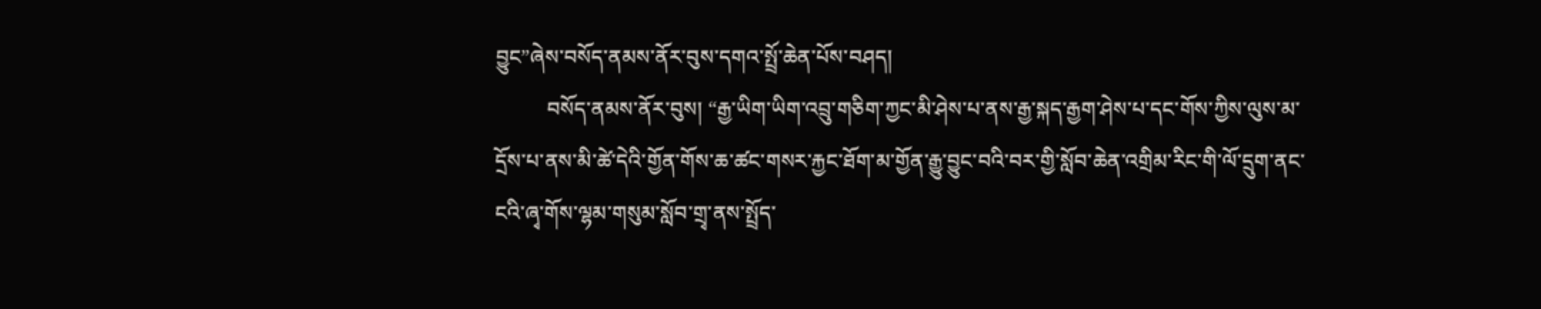བྱུང”ཞེས་བསོད་ནམས་ནོར་བུས་དགའ་སྤྲོ་ཆེན་པོས་བཤད།
          བསོད་ནམས་ནོར་བུས། “རྒྱ་ཡིག་ཡིག་འབྲུ་གཅིག་ཀྱང་མི་ཤེས་པ་ནས་རྒྱ་སྐད་རྒྱག་ཤེས་པ་དང་གོས་ཀྱིས་ལུས་མ་དྲོས་པ་ནས་མི་ཚེ་དེའི་གྱོན་གོས་ཆ་ཚང་གསར་རྐྱང་ཐོག་མ་གྱོན་རྒྱུ་བྱུང་བའི་བར་གྱི་སློབ་ཆེན་འགྲིམ་རིང་གི་ལོ་དྲུག་ནང་ངའི་ཞྭ་གོས་ལྷམ་གསུམ་སློབ་གྲྭ་ནས་སྤྲོད་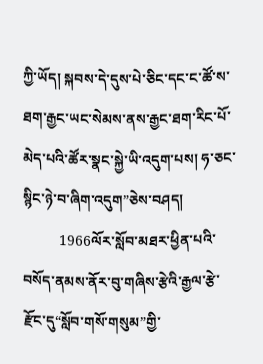ཀྱི་ཡོད། སྐབས་དེ་དུས་པེ་ཅིང་དང་ང་ཚོ་ས་ཐག་རྒྱང་ཡང་སེམས་ནས་རྒྱང་ཐག་རིང་པོ་མེད་པའི་ཚོར་སྣང་སྐྱེ་ཡི་འདུག་པས། ཧ་ཅང་སྙིང་ཉེ་བ་ཞིག་འདུག”ཅེས་བཤད།
          1966ལོར་སློབ་མཐར་ཕྱིན་པའི་བསོད་ནམས་ནོར་བུ་གཞིས་རྩེའི་རྒྱལ་རྩེ་རྫོང་དུ“སློབ་གསོ་གསུམ”གྱི་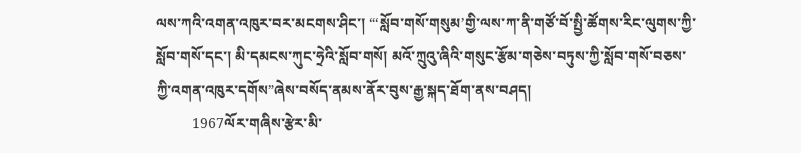ལས་ཀའི་འགན་འཁུར་བར་མངགས་ཤིང་། “‘སློབ་གསོ་གསུམ’གྱི་ལས་ཀ་ནི་གཙོ་བོ་སྤྱི་ཚོགས་རིང་ལུགས་ཀྱི་སློབ་གསོ་དང་། མི་དམངས་ཀུང་ཧྲེའི་སློབ་གསོ། མའོ་ཀྲུའུ་ཞིའི་གསུང་རྩོམ་གཅེས་བཏུས་ཀྱི་སློབ་གསོ་བཅས་ཀྱི་འགན་འཁུར་དགོས”ཞེས་བསོད་ནམས་ནོར་བུས་རྒྱ་སྐད་ཐོག་ནས་བཤད།
          1967ལོར་གཞིས་རྩེར་མི་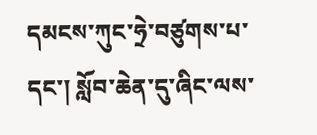དམངས་ཀུང་ཧྲེ་བཙུགས་པ་དང་། སློབ་ཆེན་དུ་ཞིང་ལས་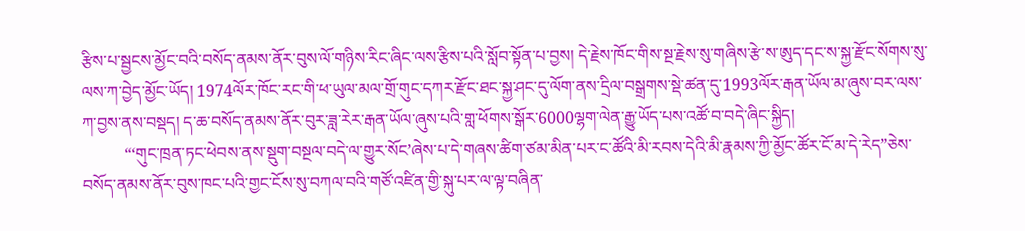རྩིས་པ་སྦྱངས་མྱོང་བའི་བསོད་ནམས་ནོར་བུས་ལོ་གཉིས་རིང་ཞིང་ལས་རྩིས་པའི་སློབ་སྟོན་པ་བྱས། དེ་རྗེས་ཁོང་གིས་སྔ་རྗེས་སུ་གཞིས་རྩེ་ས་ཨུད་དང་ས་སྐྱ་རྫོང་སོགས་སུ་ལས་ཀ་བྱེད་མྱོང་ཡོད། 1974ལོར་ཁོང་རང་གི་ཕ་ཡུལ་མལ་གྲོ་གུང་དཀར་རྫོང་ཐང་སྐྱ་ཤང་དུ་ལོག་ནས་དྲིལ་བསྒྲགས་སྡེ་ཚན་དུ་1993ལོར་རྒན་ཡོལ་མ་ཞུས་བར་ལས་ཀ་བྱས་ནས་བསྡད། ད་ཆ་བསོད་ནམས་ནོར་བུར་ཟླ་རེར་རྒན་ཡོལ་ཞུས་པའི་གླ་ཕོགས་སྒོར་6000ལྷག་ལེན་རྒྱུ་ཡོད་པས་འཚོ་བ་བདེ་ཞིང་སྐྱིད།
          “‘གུང་ཁྲན་ཏང་ཕེབས་ནས་སྡུག་བསྔལ་བདེ་ལ་གྱུར་སོང’ཞེས་པ་དེ་གཞས་ཚིག་ཙམ་མིན་པར་ང་ཚོའི་མི་རབས་དེའི་མི་རྣམས་ཀྱི་མྱོང་ཚོར་ངོ་མ་དེ་རེད”ཅེས་བསོད་ནམས་ནོར་བུས་ཁང་པའི་གྱང་ངོས་སུ་བཀལ་བའི་གཙོ་འཛིན་གྱི་སྐུ་པར་ལ་ལྟ་བཞིན་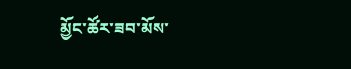མྱོང་ཚོར་ཟབ་མོས་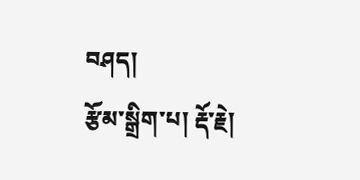བཤད།
རྩོམ་སྒྲིག་པ། རྡོ་རྗེ།